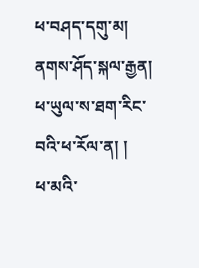ཕ་བཤད་དགུ་མ།
ནགས་ཤོད་སྐལ་རྒྱན།
ཕ་ཡུལ་ས་ཐག་རིང་བའི་ཕ་རོལ་ན། །
ཕ་མའི་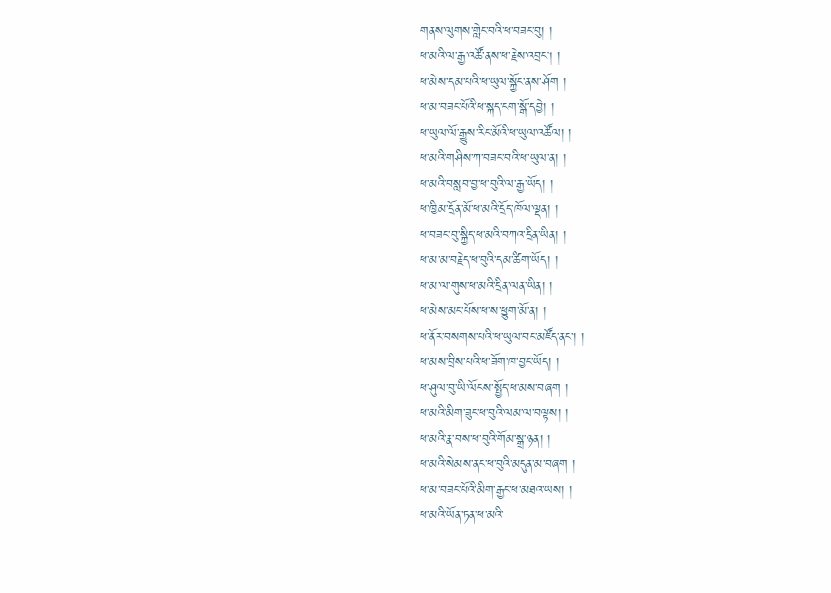གནས་ལུགས་གླེང་བའི་ཕ་བཟང་བུ། །
ཕ་མའི་ལ་རྒྱ་འཚོ་ནས་ཕ་རྗེས་འབྲང། །
ཕ་མེས་དམ་པའི་ཕ་ཡུལ་སྐྱོང་ནས་ཤོག །
ཕ་མ་བཟང་པོའི་ཕ་སྐད་ངག་སྒོ་དབྱེ། །
ཕ་ཡུལ་ལོ་རྒྱུས་རིང་མོའི་ཕ་ཡུལ་འཚོལ། །
ཕ་མའི་གཤིས་ཀ་བཟང་བའི་ཕ་ཡུལ་ན། །
ཕ་མའི་བསླབ་བྱ་ཕ་བུའི་ལ་རྒྱ་ཡོད། །
ཕ་ཁྱིམ་དྲོན་མོ་ཕ་མའི་དྲོད་ཁོལ་ལྡན། །
ཕ་བཟང་བུ་སྐྱིད་ཕ་མའི་བཀའ་དྲིན་ཡིན། །
ཕ་མ་མ་བརྗེད་ཕ་བུའི་དམ་ཚིག་ཡོད། །
ཕ་མ་ལ་གུས་ཕ་མའི་དྲིན་ལན་ཡིན། །
ཕ་མེས་མང་པོས་ཕ་ས་ཕྱུག་མོ་ན། །
ཕ་ནོར་བསགས་པའི་ཕ་ཡུལ་བང་མཛོད་ནང་། །
ཕ་མས་བྲིས་པའི་ཕ་ཟོག་ཁ་བྱང་ཡོད། །
ཕ་ཤུལ་བུ་ཡི་ལོངས་སྤྱོད་ཕ་མས་བཞག །
ཕ་མའི་མིག་ཟུང་ཕ་བུའི་ལམ་ལ་བལྟས། །
ཕ་མའི་རྣ་བས་ཕ་བུའི་གོམ་སྒྲ་ཉན། །
ཕ་མའི་སེམས་ནང་ཕ་བུའི་མདུན་མ་བཞག །
ཕ་མ་བཟང་པོའི་མིག་རྒྱང་ཕ་མཐའ་ཡས། །
ཕ་མའི་ཡོན་ཏན་ཕ་མའི་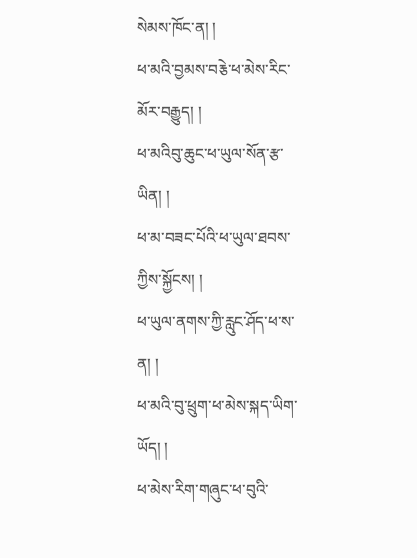སེམས་ཁོང་ན། །
ཕ་མའི་བྱམས་བརྕེ་ཕ་མེས་རིང་མོར་བརྒྱུད། །
ཕ་མའིབུ་ཆུང་ཕ་ཡུལ་སོན་རྩ་ཡིན། །
ཕ་མ་བཟང་པོའི་ཕ་ཡུལ་ཐབས་ཀྱིས་སྐྱོངས། །
ཕ་ཡུལ་ནགས་ཀྱི་རླུང་ཤོད་ཕ་ས་ན། །
ཕ་མའི་བུ་ཕྲུག་ཕ་མེས་སྐད་ཡིག་ཡོད། །
ཕ་མེས་རིག་གཞུང་ཕ་བུའི་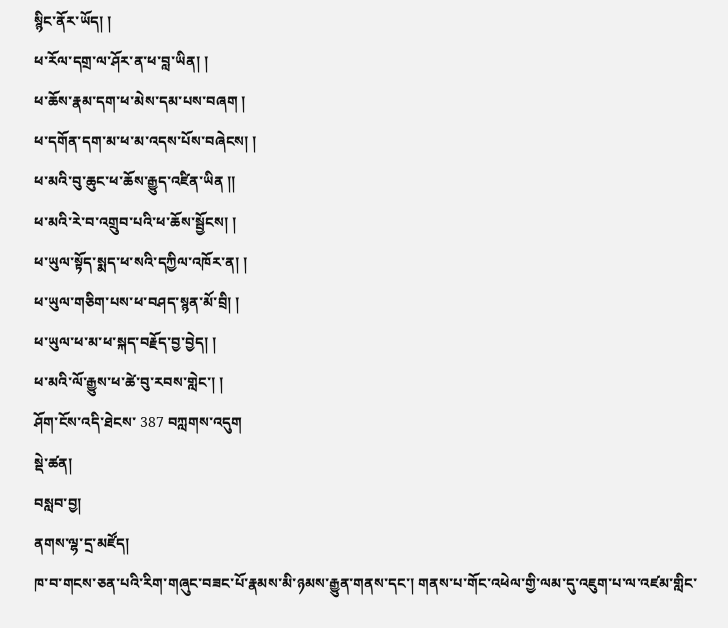སྙིང་ནོར་ཡོད། །
ཕ་རོལ་དགྲ་ལ་ཤོར་ན་ཕ་བླ་ཡིན། །
ཕ་ཆོས་རྣམ་དག་ཕ་མེས་དམ་པས་བཞག །
ཕ་དགོན་དག་མ་ཕ་མ་འདས་པོས་བཞེངས། །
ཕ་མའི་བུ་ཆུང་ཕ་ཆོས་རྒྱུད་འཛིན་ཡིན །།
ཕ་མའི་རེ་བ་འགྲུབ་པའི་ཕ་ཆོས་སྦྱོངས། །
ཕ་ཡུལ་སྟོད་སྨད་ཕ་སའི་དཀྱིལ་འཁོར་ན། །
ཕ་ཡུལ་གཅིག་པས་ཕ་བཤད་སྙན་མོ་བྲི། །
ཕ་ཡུལ་ཕ་མ་ཕ་སྐད་བརྗོད་བྱ་བྱེད། །
ཕ་མའི་ལོ་རྒྱུས་ཕ་ཚེ་བུ་རབས་གླེང་། །
ཤོག་ངོས་འདི་ཐེངས་ 387 བཀླགས་འདུག
སྡེ་ཚན།
བསླབ་བྱ།
ནགས་ལྷ་དྲ་མཛོད།
ཁ་བ་གངས་ཅན་པའི་རིག་གཞུང་བཟང་པོ་རྣམས་མི་ཉམས་རྒྱུན་གནས་དང་། གནས་པ་གོང་འཕེལ་གྱི་ལམ་དུ་འཇུག་པ་ལ་འཛམ་གླིང་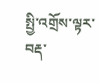སྤྱི་འགྲོས་ལྟར་བརྡ་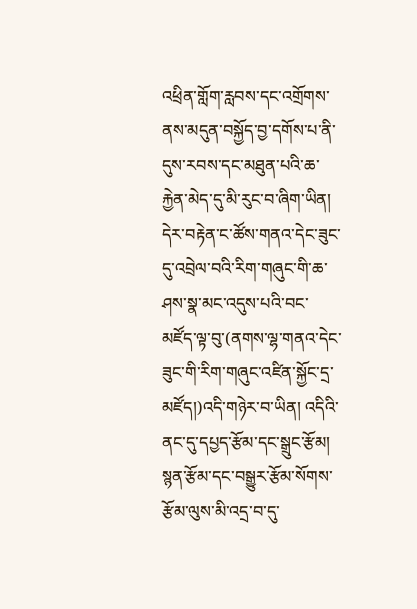འཕྲིན་གློག་རླབས་དང་འགྲོགས་ནས་མདུན་བསྐྱོད་བྱ་དགོས་པ་ནི་དུས་རབས་དང་མཐུན་པའི་ཆ་རྐྱེན་མེད་དུ་མི་རུང་བ་ཞིག་ཡིན། དེར་བརྟེན་ང་ཚོས་གནའ་དེང་ཟུང་དུ་འབྲེལ་བའི་རིག་གཞུང་གི་ཆ་ཤས་སྣ་མང་འདུས་པའི་བང་མཛོད་ལྟ་བུ་(ནགས་ལྷ་གནའ་དེང་ཟུང་གི་རིག་གཞུང་འཛིན་སྐྱོང་དྲ་མཛོད།)འདི་གཉེར་བ་ཡིན། འདིའི་ནང་དུ་དཔྱད་རྩོམ་དང་སྒྲུང་རྩོམ། སྙན་རྩོམ་དང་བསྒྱུར་རྩོམ་སོགས་རྩོམ་ལུས་མི་འདྲ་བ་དུ་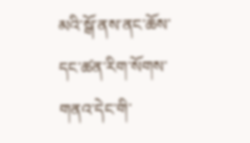མའི་སྒོ་ནས་ནང་ཆོས་དང་ཚན་རིག་སོགས་གནའ་དེང་གི་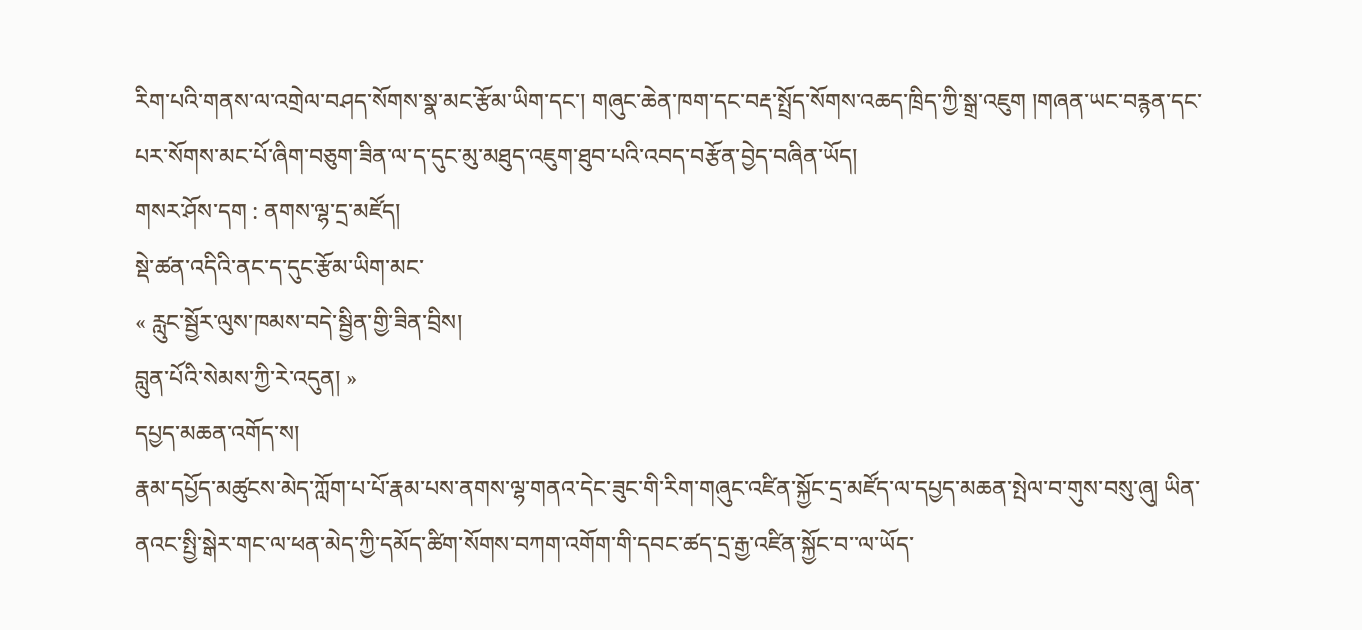རིག་པའི་གནས་ལ་འགྲེལ་བཤད་སོགས་སྣ་མང་རྩོམ་ཡིག་དང་། གཞུང་ཆེན་ཁག་དང་བརྡ་སྤྲོད་སོགས་འཆད་ཁྲིད་ཀྱི་སྒྲ་འཇུག །གཞན་ཡང་བརྙན་དང་པར་སོགས་མང་པོ་ཞིག་བཅུག་ཟིན་ལ་ད་དུང་མུ་མཐུད་འཇུག་ཐུབ་པའི་འབད་བརྩོན་བྱེད་བཞིན་ཡོད།
གསར་ཤོས་དག : ནགས་ལྷ་དྲ་མཛོད།
སྡེ་ཚན་འདིའི་ནང་ད་དུང་རྩོམ་ཡིག་མང་
« རླུང་སྦྱོར་ལུས་ཁམས་བདེ་སྦྱིན་གྱི་ཟིན་བྲིས།
བླུན་པོའི་སེམས་ཀྱི་རེ་འདུན། »
དཔྱད་མཆན་འགོད་ས།
རྣམ་དཔྱོད་མཚུངས་མེད་ཀློག་པ་པོ་རྣམ་པས་ནགས་ལྷ་གནའ་དེང་ཟུང་གི་རིག་གཞུང་འཛིན་སྐྱོང་དྲ་མཛོད་ལ་དཔྱད་མཆན་སྤེལ་བ་གུས་བསུ་ཞུ། ཡིན་ནའང་སྤྱི་སྒེར་གང་ལ་ཕན་མེད་ཀྱི་དམོད་ཚིག་སོགས་བཀག་འགོག་གི་དབང་ཚད་དྲ་རྒྱ་འཛིན་སྐྱོང་བ་་ལ་ཡོད་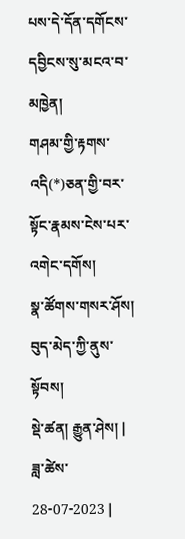པས་དེ་དོན་དགོངས་དབྱིངས་སུ་མངའ་བ་མཁྱེན།
གཤམ་གྱི་རྟགས་འདི(*)ཅན་གྱི་བར་སྟོང་རྣམས་ངེས་པར་འགེང་དགོས།
སྣ་ཚོགས་གསར་ཤོས།
བུད་མེད་ཀྱི་ནུས་སྟོབས།
སྡེ་ཚན། རྒྱུན་ཤེས། | ཟླ་ཚེས་ 28-07-2023 |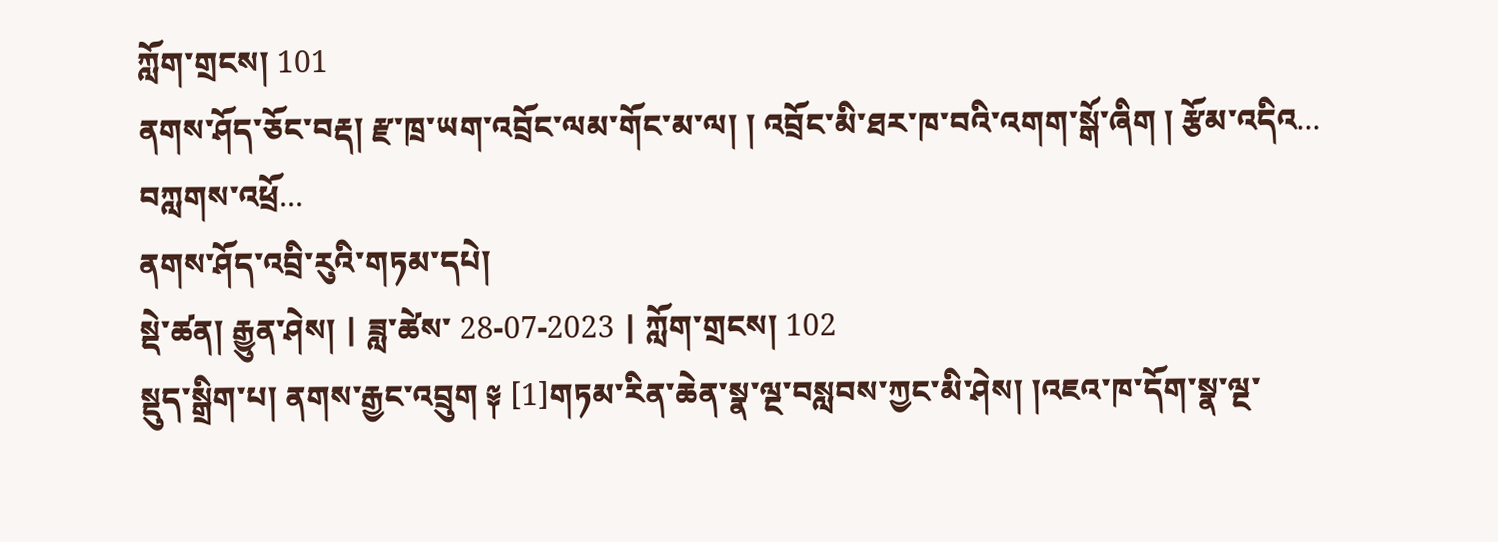ཀློག་གྲངས། 101
ནགས་ཤོད་ཅོང་བརྡ། རྫ་ཁྲ་ཡག་འབྲོང་ལམ་གོང་མ་ལ། ། འབྲོང་མི་ཐར་ཁ་བའི་འགག་སྒོ་ཞིག ། རྩོམ་འདིའ... བཀླགས་འཕྲོ...
ནགས་ཤོད་འབྲི་རུའི་གཏམ་དཔེ།
སྡེ་ཚན། རྒྱུན་ཤེས། | ཟླ་ཚེས་ 28-07-2023 | ཀློག་གྲངས། 102
སྡུད་སྒྲིག་པ། ནགས་རྒྱང་འབྲུག ༈ [1]གཏམ་རིན་ཆེན་སྣ་ལྔ་བསླབས་ཀྱང་མི་ཤེས། །འཇའ་ཁ་དོག་སྣ་ལྔ་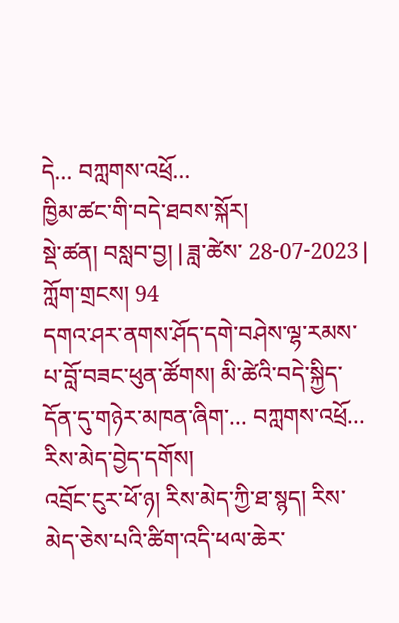དེ... བཀླགས་འཕྲོ...
ཁྱིམ་ཚང་གི་བདེ་ཐབས་སྐོར།
སྡེ་ཚན། བསླབ་བྱ། | ཟླ་ཚེས་ 28-07-2023 | ཀློག་གྲངས། 94
དགའ་ཤར་ནགས་ཤོད་དགེ་བཤེས་ལྷ་རམས་པ་བློ་བཟང་ཕུན་ཚོགས། མི་ཚེའི་བདེ་སྐྱིད་དོན་དུ་གཉེར་མཁན་ཞིག་... བཀླགས་འཕྲོ...
རིས་མེད་བྱེད་དགོས།
འབྲོང་ངུར་ཕོ་ཉ། རིས་མེད་ཀྱི་ཐ་སྙད། རིས་མེད་ཅེས་པའི་ཚིག་འདི་ཕལ་ཆེར་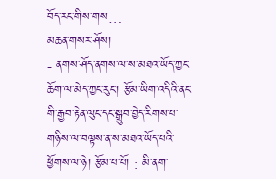བོད་རང་གིས་གས…
མཆན་གསར་ཤོས།
- ནགས་ཤོད་ནགས་ལ་ས་མཐའ་ཡོད་ཀྱང་ཆོག་ལ་མེད་ཀྱང་རུང་། རྩོམ་ཡིག་འདིའི་ནང་གི་རྒྱབ་རྟེན་ལུང་དང་སྒྲུབ་བྱེད་རིགས་པ་གཉིས་ལ་བལྟས་ན་ས་མཐའ་ཡོད་པའི་ཕྱོགས་ལ་ཉེ། རྩོམ་པ་པོ། : མི་ནག་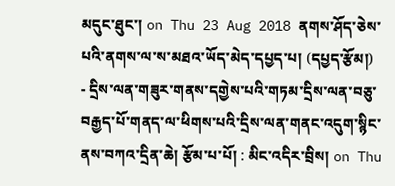མདུང་ཐུང་། on Thu 23 Aug 2018 ནགས་ཤོད་ཅེས་པའི་ནགས་ལ་ས་མཐའ་ཡོད་མེད་དཔྱད་པ། (དཔྱད་རྩོམ།)
- དྲིས་ལན་གཟུར་གནས་དགྱེས་པའི་གཏམ་དྲིས་ལན་བཅུ་བརྒྱད་པོ་གནད་ལ་ཕིགས་པའི་དྲིས་ལན་གནང་འདུག་སྙིང་ནས་བཀའ་དྲིན་ཆེ། རྩོམ་པ་པོ། : མིང་འདིར་བྲིས། on Thu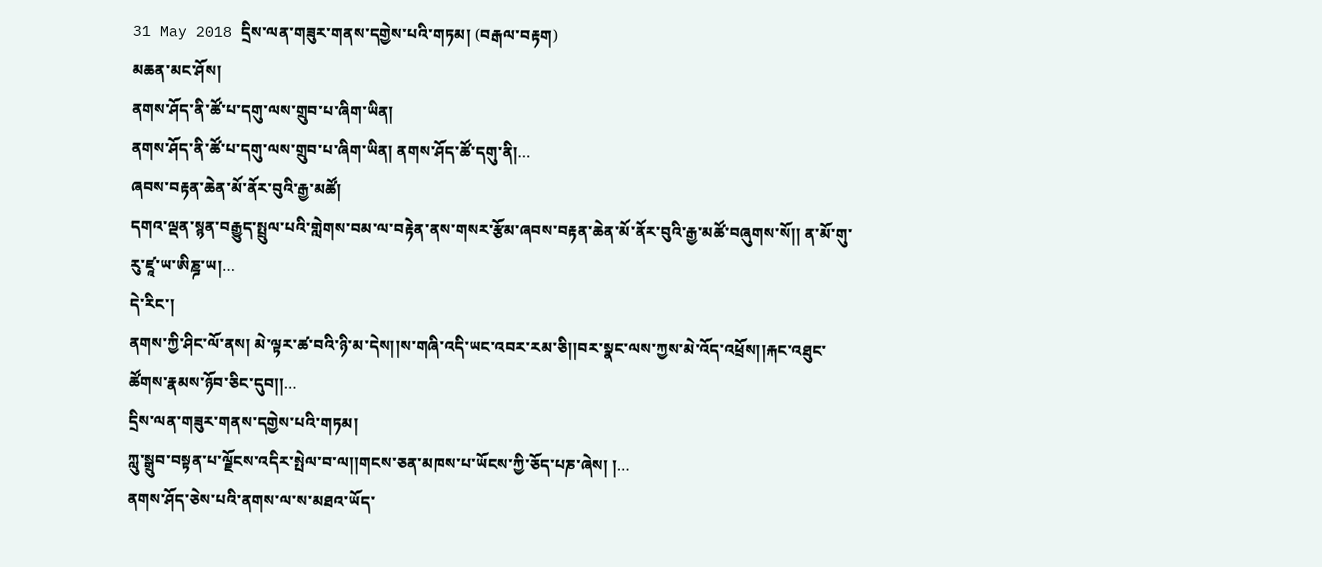31 May 2018 དྲིས་ལན་གཟུར་གནས་དགྱེས་པའི་གཏམ། (བརྒལ་བརྟག)
མཆན་མང་ཤོས།
ནགས་ཤོད་ནི་ཚོ་པ་དགུ་ལས་གྲུབ་པ་ཞིག་ཡིན།
ནགས་ཤོད་ནི་ཚོ་པ་དགུ་ལས་གྲུབ་པ་ཞིག་ཡིན། ནགས་ཤོད་ཚོ་དགུ་ནི།…
ཞབས་བརྟན་ཆེན་མོ་ནོར་བུའི་རྒྱ་མཚོ།
དགའ་ལྡན་སྙན་བརྒྱུད་སྤྲུལ་པའི་གླེགས་བམ་ལ་བརྟེན་ནས་གསར་རྩོམ་ཞབས་བརྟན་ཆེན་མོ་ནོར་བུའི་རྒྱ་མཚོ་བཞུགས་སོ།། ན་མོ་གུ་རུ་ཛཱ་ཡ་ཨིཎྜ་ཡ།…
དེ་རིང་།
ནགས་ཀྱི་ཤིང་ལོ་ནས། མེ་ལྟར་ཚ་བའི་ཉི་མ་དེས།།ས་གཞི་འདི་ཡང་འབར་རམ་ཅི།།བར་སྣང་ལས་ཀྱས་མེ་འོད་འཕྲོས།།རྐང་འཐུང་ཚོགས་རྣམས་ཉོབ་ཅིང་དུབ།།…
དྲིས་ལན་གཟུར་གནས་དགྱེས་པའི་གཏམ།
ཀླུ་སྒྲུབ་བསྟན་པ་ལྗོངས་འདིར་སྤེལ་བ་ལ།།གངས་ཅན་མཁས་པ་ཡོངས་ཀྱི་ཅོད་པཎ་ཞེས། །…
ནགས་ཤོད་ཅེས་པའི་ནགས་ལ་ས་མཐའ་ཡོད་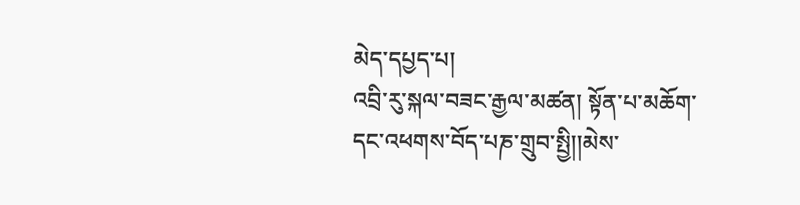མེད་དཔྱད་པ།
འབྲི་རུ་སྐལ་བཟང་རྒྱལ་མཚན། སྟོན་པ་མཆོག་དང་འཕགས་བོད་པཎ་གྲུབ་སྤྱི།།མེས་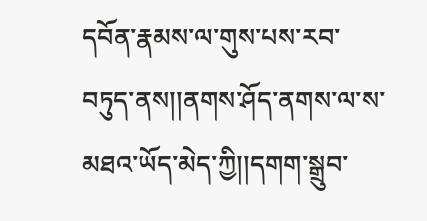དབོན་རྣམས་ལ་གུས་པས་རབ་བཏུད་ནས།།ནགས་ཤོད་ནགས་ལ་ས་མཐའ་ཡོད་མེད་ཀྱི།།དགག་སྒྲུབ་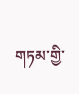གཏམ་གྱི་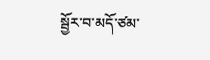སྦྱོར་བ་མདོ་ཙམ་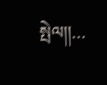སྤེལ།།…